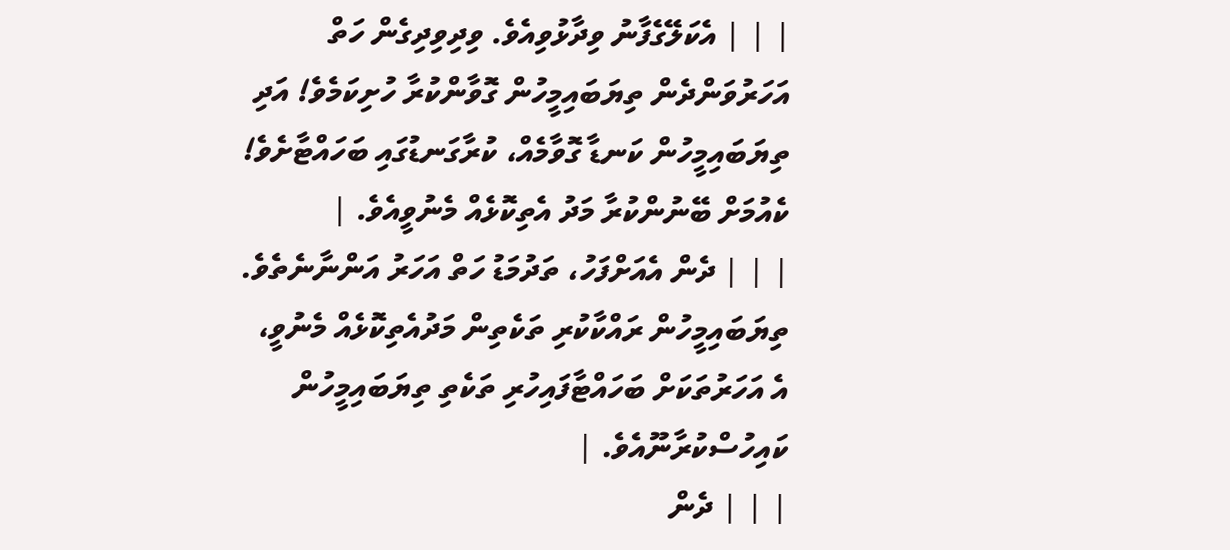| | | އެކަލޭގެފާނު ވިދާޅުވިއެވެ. ވިދިވިދިގެން ހަތް އަހަރުވަންދެން ތިޔަބައިމީހުން ގޮވާންކުރާ ހުށިކަމެވެ! އަދި ތިޔަބައިމީހުން ކަނޑާ ގޮވާމެއް، ކުރާގަނޑުގައި ބަހައްޓާށެވެ! ކެއުމަށް ބޭނުންކުރާ މަދު އެތިކޮޅެއް މެނުވީއެވެ. |
| | | ދެން އެއަށްފަހު، ތަދުމަޑު ހަތް އަހަރު އަންނާނެތެވެ. ތިޔަބައިމީހުން ރައްކާކުރި ތަކެތިން މަދުއެތިކޮޅެއް މެނުވީ، އެ އަހަރުތަކަށް ބަހައްޓާފައިހުރި ތަކެތި ތިޔަބައިމީހުން ކައިހުސްކުރާނޫއެވެ. |
| | | ދެން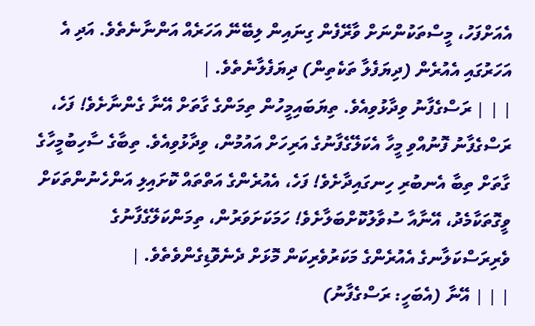އެއަށްފަހު، މީސްތަކުންނަށް ވާރޭފެން ގިނައިން ލިބޭނޭ އަހަރެއް އަންނާނެތެވެ. އަދި އެ އަހަރުގައި އެއުރެން (ދިޔަފެލާ ތަކެތިން) ދިޔަފެލާނެތެވެ. |
| | | ރަސްގެފާނު ވިދާޅުވިއެވެ. ތިޔަބައިމީހުން ތިމަންގެ ގާތަށް އޭނާ ގެންނާށެވެ! ފަހެ، ރަސްގެފާނު ފޮނުއްވި މީހާ އެކަލޭގެފާނުގެ އަރިހަށް އައުމުން، ވިދާޅުވިއެވެ. ތިބާގެ ސާހިބުމީހާގެ ގާތަށް ތިބާ އެނބުރި ހިނގައިދާށެވެ! ފަހެ، އެއުރެންގެ އަތްތައް ކޮށައިލި އަންހެނުންތަކަށް ވީގޮތަކާމެދު، އޭނާއާ ސުވާލުކޮށްބަލާށެވެ! ހަމަކަށަވަރުން، ތިމަންކަލޭގެފާނުގެ ވެރިރަސްކަލާނގެ އެއުރެންގެ މަކަރުވެރިކަން މޮޅަށް ދެނެވޮޑިގެންވެތެވެ. |
| | | އޭނާ (އެބަހީ: ރަސްގެފާނު)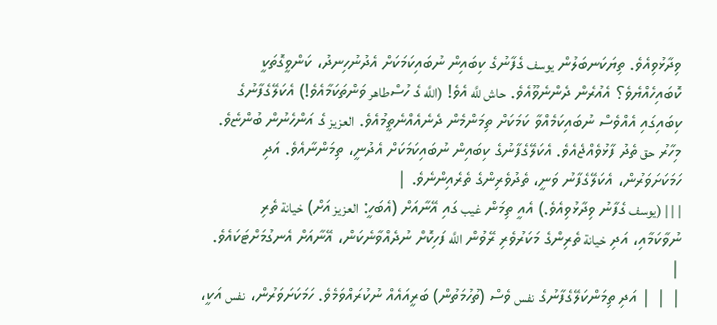ވިދާޅުވިއެވެ. ތިޔަކަނބަލުން يوسف ގެފާނުގެ ކިބައިން ނުބައިކަމަކަށް އެދުނުހިނދު، ކަންވީގޮތަކީ ކޮބައިހެއްޔެވެ؟ އެއުރެން ދެންނެވޫއެވެ. حاش للَّه އެވެ! (اللَّه ގެ ހުސްطاهر ވަންތަކަމާއެވެ!) އެކަލޭގެފާނުގެ ކިބައިގައި އެއްވެސް ނުބައިކަމެއްވާ ކަމަކަށް ތިމަންމެން ދެނެއެއްނެތީމުއެވެ. العزيز ގެ އަންހެނުން ބުންޏެވެ. މިހާރު حق ތެދު ފާޅުވެއްޖެއެވެ. އެކަލޭގެފާނުގެ ކިބައިން ނުބައިކަމަކަށް އެދުނީ، ތިމަންނާއެވެ. އަދި ހަމަކަށަވަރުން، އެކަލޭގެފާނު ވަނީ، ތެދުވެރިންގެ ތެރެއިންނެވެ. |
| | | (يوسف ގެފާނު ވިދާޅުވިއެވެ.) އެއީ ތިމަން غيب ގައި އޭނާއަށް (އެބަހީ: العزيز އަށް) خيانة ތެރި ނުވާކަމާއި، އަދި خيانة ތެރިންގެ މަކަރުވެރި ރޭވުން اللَّه ފަހިކޮށް ނުދެއްވާނެކަން، އޭނާއަށް އެނގުމަށްޓަކައެވެ. |
| | | އަދި ތިމަންކަލޭގެފާނުގެ نفس ވެސް (ތުހުމަތުން) ބަރީއައެއް ނުކުރައްވަމެވެ. ހަމަކަށަވަރުން، نفس އަކީ،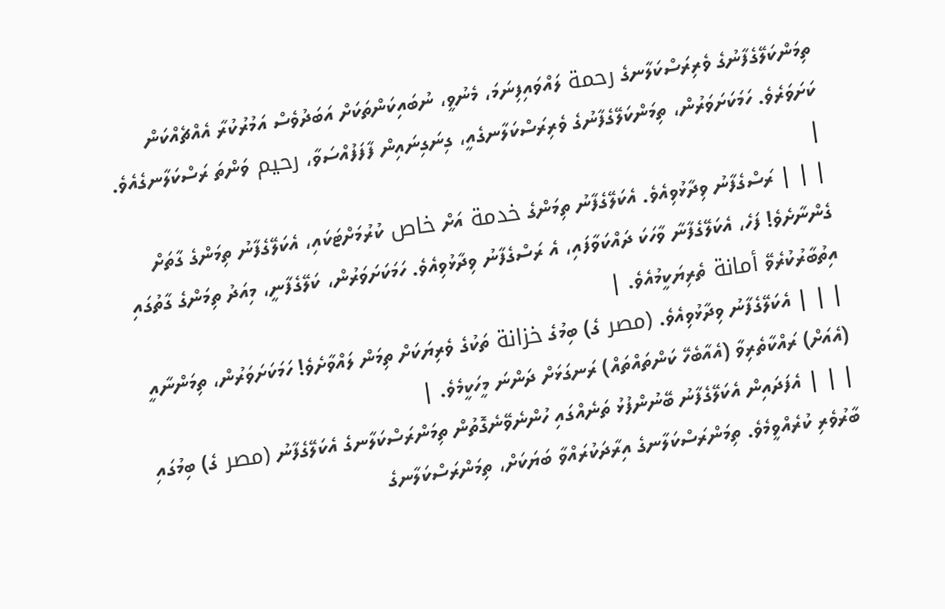ތިމަންކަލޭގެފާނުގެ ވެރިރަސްކަލާނގެ رحمة ލައްވައިފިނަމަ، މެނުވީ، ނުބައިކަންތަކަށް އަބަދުވެސް އަމުރުކުރާ އެއްޗެއްކަން ކަށަވަރެވެ. ހަމަކަށަވަރުން، ތިމަންކަލޭގެފާނުގެ ވެރިރަސްކަލާނގެއީ، ގިނަގިނައިން ފާފަފުއްސަވާ، رحيم ވަންތަ ރަސްކަލާނގެއެވެ. |
| | | ރަސްގެފާނު ވިދާޅުވިއެވެ. އެކަލޭގެފާނު ތިމަންގެ خدمة އަށް خاص ކުރުމަށްޓަކައި، އެކަލޭގެފާނު ތިމަންގެ ގާތަށް ގެންނާށެވެ! ފަހެ، އެކަލޭގެފާނާ ވާހަކަ ދައްކަވާފައި، އެ ރަސްގެފާނު ވިދާޅުވިއެވެ. ހަމަކަށަވަރުން، ކަލޭގެފާނީ، މިއަދު ތިމަންގެ ގާތުގައި އިތުބާރުކުރެވޭ أمانة ތެރިޔަކީމުއެވެ. |
| | | އެކަލޭގެފާނު ވިދާޅުވިއެވެ. (مصر ގެ) ބިމުގެ خزانة ތަކުގެ ވެރިޔަކަށް ތިމަން ލައްވާށެވެ! ހަމަކަށަވަރުން، ތިމަންނާއީ (އެއަށް) ރައްކާތެރިވާ (އެއާބެހޭ ކަންތައްތައް) ރަނގަޅަށް ދަންނަ މީހަކީމެވެ. |
| | | އެފަދައިން އެކަލޭގެފާނު ބޭނުންފުޅު ތަނެއްގައި ހުންނެވޭނެގޮތުން ތިމަންރަސްކަލާނގެ އެކަލޭގެފާނު (مصر ގެ) ބިމުގައި ބާރުވެރި ކުރެއްވީމެވެ. ތިމަންރަސްކަލާނގެ އިރާދަކުރައްވާ ބަޔަކަށް، ތިމަންރަސްކަލާނގެ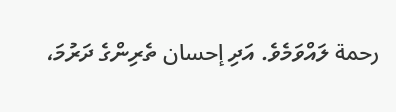رحمة ލައްވަމެވެ. އަދި إحسان ތެރިންގެ ދަރުމަ،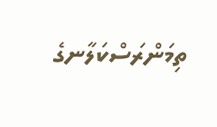ތިމަންރަސްކަލާނގެ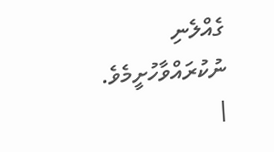ގެއްލެނި ނުކުރައްވާހުށީމެވެ. |